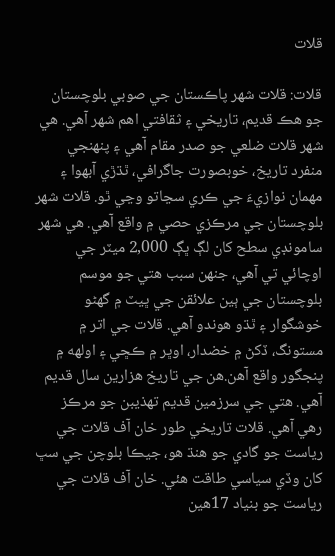قلات

قلات: قلات شھر پاڪستان جي صوبي بلوچستان جو هڪ قديم، تاريخي ۽ ثقافتي اهم شھر آهي. هي شھر قلات ضلعي جو صدر مقام آهي ۽ پنھنجي منفرد تاريخ، خوبصورت جاگرافي، ٿڌڙي آبھوا ۽ مھمان نوازيءَ جي ڪري سڃاتو وڃي ٿو. قلات شھر بلوچستان جي مرڪزي حصي ۾ واقع آهي. هي شھر سامونڊي سطح کان لڳ ڀڳ 2,000 ميٽر جي اوچائي تي آهي، جنھن سبب هتي جو موسم بلوچستان جي ٻين علائقن جي ڀيٽ ۾ گهڻو خوشگوار ۽ ٿڌو هوندو آهي. قلات جي اتر ۾ مستونگ، ڏکڻ ۾ خضدار، اوڀر ۾ ڪڇي ۽ اولھه ۾ پنجگور واقع آهن.هن جي تاريخ هزارين سال قديم آهي. هتي جي سرزمين قديم تھذيبن جو مرڪز رهي آهي. قلات تاريخي طور خان آف قلات جي رياست جو گادي جو هنڌ هو، جيڪا بلوچن جي سڀ کان وڏي سياسي طاقت هئي. خان آف قلات جي رياست جو بنياد 17هين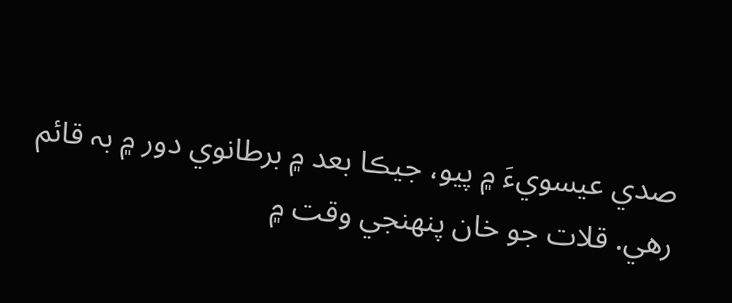صدي عيسويءَ ۾ پيو، جيڪا بعد ۾ برطانوي دور ۾ بہ قائم رهي. قلات جو خان پنھنجي وقت ۾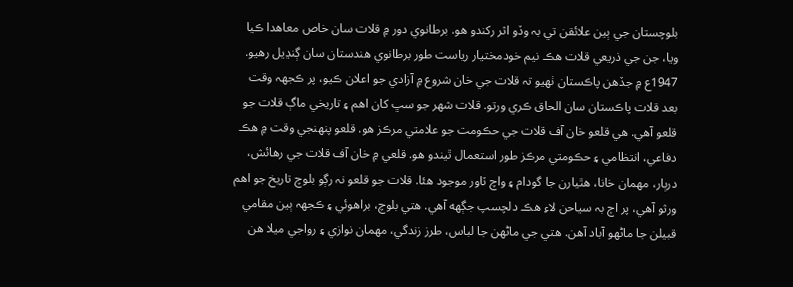بلوچستان جي ٻين علائقن تي بہ وڏو اثر رکندو هو. برطانوي دور ۾ قلات سان خاص معاهدا ڪيا ويا، جن جي ذريعي قلات هڪ نيم خودمختيار رياست طور برطانوي هندستان سان ڳنڍيل رهيو. 1947ع ۾ جڏهن پاڪستان ٺھيو تہ قلات جي خان شروع ۾ آزادي جو اعلان ڪيو، پر ڪجهہ وقت بعد قلات پاڪستان سان الحاق ڪري ورتو. قلات شھر جو سڀ کان اهم ۽ تاريخي ماڳ قلات جو قلعو آهي. هي قلعو خان آف قلات جي حڪومت جو علامتي مرڪز هو. قلعو پنھنجي وقت ۾ هڪ دفاعي، انتظامي ۽ حڪومتي مرڪز طور استعمال ٿيندو هو. قلعي ۾ خان آف قلات جي رهائش، درٻار، مھمان خانا، هٿيارن جا گودام ۽ واچ ٽاور موجود هئا. قلات جو قلعو نہ رڳو بلوچ تاريخ جو اهم ورثو آهي، پر اڄ بہ سياحن لاءِ هڪ دلچسپ جڳھه آهي. هتي بلوچ، براهوئي ۽ ڪجهہ ٻين مقامي قبيلن جا ماڻهو آباد آهن. هتي جي ماڻهن جا لباس، طرز زندگي، مھمان نوازي ۽ رواجي ميلا هن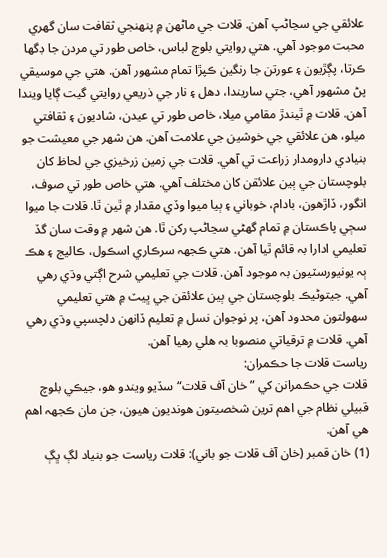علائقي جي سڃاڻپ آهن. قلات جي ماڻهن ۾ پنھنجي ثقافت سان گهري محبت موجود آهي. هتي روايتي بلوچ لباس، خاص طور تي مردن جا ڊگها ڪرتا، پڳڙيون ۽ عورتن جا رنگين ڪپڙا تمام مشھور آهن. هتي جي موسيقي پڻ مشھور آهي، جتي ساريندا، دهل ۽ نار جي ذريعي روايتي گيت ڳايا ويندا آهن. قلات ۾ ٿيندڙ مقامي ميلا، خاص طور تي عيدن، شاديون ۽ ثقافتي ميلو، هن علائقي جي خوشين جي علامت آهن. هن شھر جي معيشت جو بنيادي دارومدار زراعت تي آهي. قلات جي زمين زرخيزي جي لحاظ کان بلوچستان جي ٻين علائقن کان مختلف آهي. هتي خاص طور تي صوف، انگور، ڏاڙهون، بادام، خوباني ۽ ٻيا ميوا وڏي مقدار ۾ ٿين ٿا. قلات جا ميوا سڄي پاڪستان ۾ تمام گهڻي سڃاڻپ رکن ٿا. هن شھر ۾ وقت سان گڏ تعليمي ادارا بہ قائم ٿيا آهن. هتي ڪجهہ سرڪاري اسڪول، ڪاليج ۽ هڪ ٻہ يونيورسٽيون بہ موجود آهن. قلات جي تعليمي شرح اڳتي وڌي رهي آهي. جيتوڻيڪ بلوچستان جي ٻين علائقن جي ڀيٽ ۾ هتي تعليمي سھولتون محدود آهن، پر نوجوان نسل ۾ تعليم ڏانھن دلچسپي وڌي رهي آهي. قلات ۾ ترقياتي منصوبا بہ هلي رهيا آهن.
رياست قلات جا حڪمران:
قلات جي حڪمرانن کي ”خان آف قلات“ سڏيو ويندو هو، جيڪي بلوچ قبيلي نظام جي اهم ترين شخصيتون هونديون هيون، جن مان ڪجهہ اهم هي آهن.
(1) خان قمبر (خان آف قلات جو باني): قلات رياست جو بنياد لڳ ڀڳ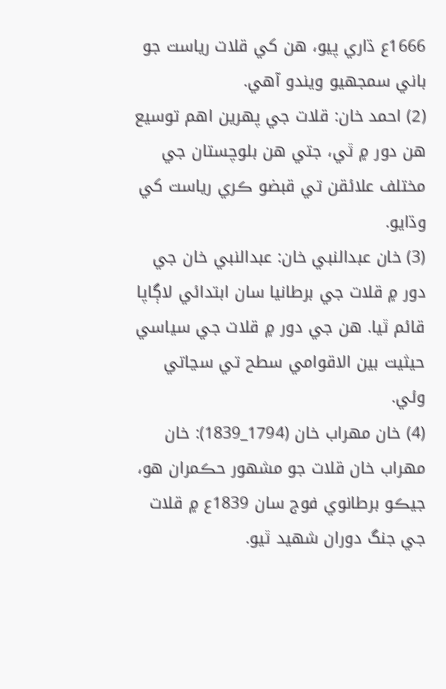1666ع ڌاري پيو، هن کي قلات رياست جو باني سمجهيو ويندو آهي.
(2) احمد خان: قلات جي پھرين اهم توسيع هن دور ۾ ٿي، جتي هن بلوچستان جي مختلف علائقن تي قبضو ڪري رياست کي وڌايو.
(3) خان عبدالنبي خان: عبدالنبي خان جي دور ۾ قلات جي برطانيا سان ابتدائي لاڳاپا قائم ٿيا. هن جي دور ۾ قلات جي سياسي حيثيت بين الاقوامي سطح تي سڃاتي وئي.
(4) خان مھراب خان (1794_1839): خان مھراب خان قلات جو مشھور حڪمران هو، جيڪو برطانوي فوج سان 1839ع ۾ قلات جي جنگ دوران شھيد ٿيو.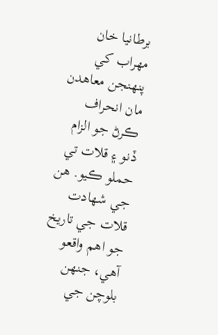برطانيا خان مھراب کي پنھنجن معاهدن مان انحراف ڪرڻ جو الزام ڏنو ۽ قلات تي حملو ڪيو. هن جي شھادت قلات جي تاريخ جو اهم واقعو آهي، جنھن بلوچن جي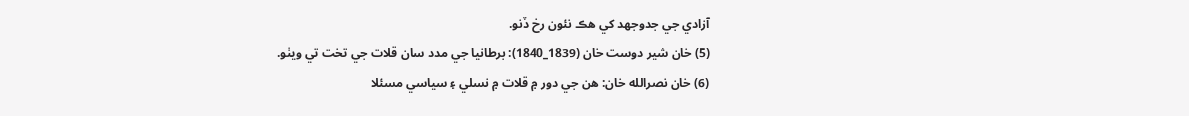آزادي جي جدوجھد کي هڪ نئون رخ ڏنو.
(5) خان شير دوست خان (1839_1840): برطانيا جي مدد سان قلات جي تخت تي ويٺو.
(6) خان نصرالله خان: هن جي دور ۾ قلات ۾ نسلي ۽ سياسي مسئلا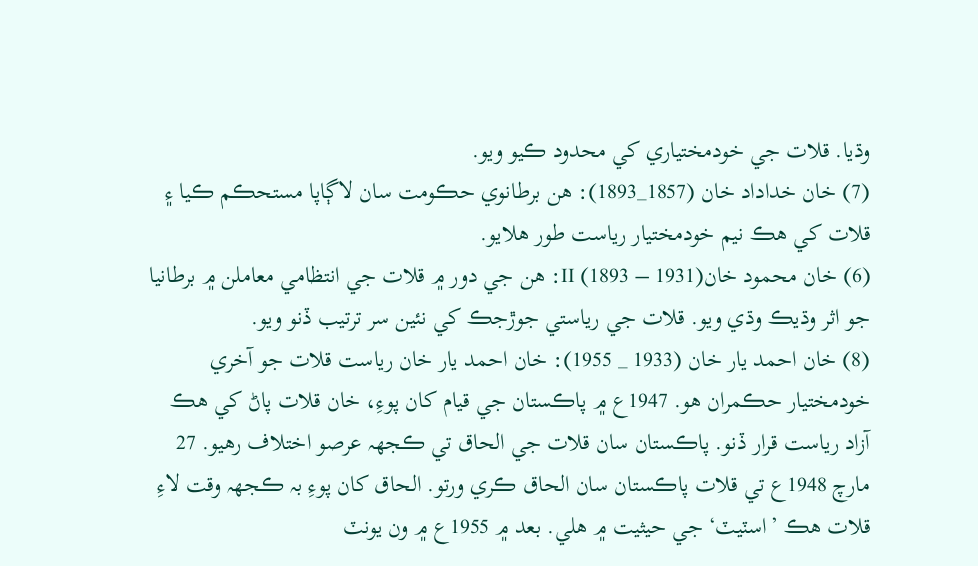وڌيا. قلات جي خودمختياري کي محدود ڪيو ويو.
(7) خان خداداد خان (1857_1893): هن برطانوي حڪومت سان لاڳاپا مستحڪم ڪيا ۽ قلات کي هڪ نيم خودمختيار رياست طور هلايو.
(6) خان محمود خانII (1893 – 1931): هن جي دور ۾ قلات جي انتظامي معاملن ۾ برطانيا جو اثر وڌيڪ وڌي ويو. قلات جي رياستي جوڙجڪ کي نئين سر ترتيب ڏنو ويو.
(8) خان احمد يار خان (1933 _ 1955): خان احمد يار خان رياست قلات جو آخري خودمختيار حڪمران هو. 1947ع ۾ پاڪستان جي قيام کان پوءِ، خان قلات پاڻ کي هڪ آزاد رياست قرار ڏنو. پاڪستان سان قلات جي الحاق تي ڪجهہ عرصو اختلاف رهيو. 27 مارچ 1948ع تي قلات پاڪستان سان الحاق ڪري ورتو. الحاق کان پوءِ بہ ڪجهہ وقت لاءِ قلات هڪ ’اسٽيٽ‘ جي حيثيت ۾ هلي. بعد ۾ 1955ع ۾ ون يونٽ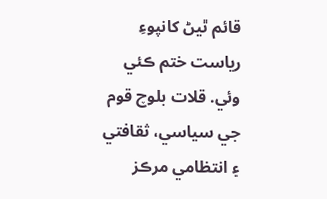قائم ٿيڻ کانپوءِ رياست ختم ڪئي وئي. قلات بلوچ قوم جي سياسي، ثقافتي ۽ انتظامي مرڪز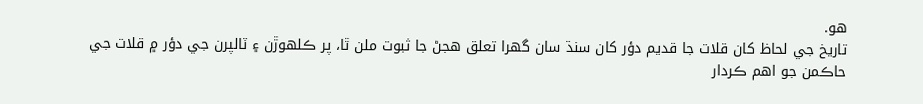هو.
تاريخ جي لحاظ کان قلات جا قديم دؤر کان سنڌ سان گهرا تعلق هجڻ جا ثبوت ملن ٿا، پر ڪلهوڙن ۽ ٽالپرن جي دؤر ۾ قلات جي حاڪمن جو اهم ڪردار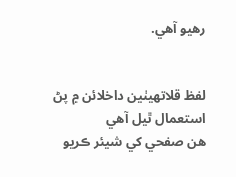رهيو آهي.


لفظ قلاتھيٺين داخلائن ۾ پڻ استعمال ٿيل آھي
هن صفحي کي شيئر ڪريو